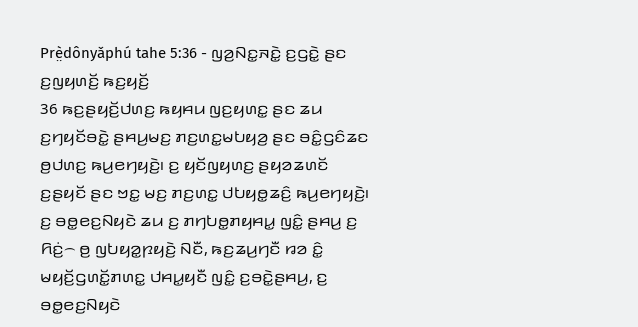Prè̤dônyǎphú tahe 5:36 - ꤜꤤ꤬ꤡꤢ꤭ꤏꤢꤧ꤭ ꤢ꤬ꤞꤢꤧ꤭ ꤔꤢ ꤢ꤬ꤜꤟꤛꤢꤩ꤬ ꤒꤢ꤬ꤟꤢꤩ꤬
36 ꤒꤢ꤬ꤔꤟꤢꤩ꤬ꤓꤛꤢ꤬ ꤒꤟꤌꤣ ꤜꤢ꤬ꤟꤛꤢ꤭ ꤔꤢ ꤘꤣ ꤢ꤬ꤚꤟꤢꤩꤋꤢꤧ꤭ ꤔꤌꤣ꤬ꤗꤢ꤬ ꤊꤢ꤬ꤛꤢ꤭ꤗꤝꤟꤤ꤬ ꤔꤢ ꤋꤢꤨ꤭ꤞꤢꤨꤘꤢ ꤥ꤬ꤓꤛꤢ꤬ ꤒꤣ꤬ꤕꤚꤟꤢꤧ꤬꤯ ꤢ꤬ ꤟꤢꤩꤜꤟꤛꤢ꤬ ꤔꤟꤤꤘꤛꤢꤩ ꤢ꤬ꤔꤟꤢꤩ ꤔꤢ ꤠꤢ꤭ ꤗꤢ꤬ ꤊꤢ꤬ꤛꤢ꤭ ꤓꤝꤟꤥ꤭ꤘꤢꤨ꤬ ꤒꤣ꤬ꤕꤚꤟꤢꤧ꤬꤯ ꤢ꤬ ꤋꤥ꤭ꤕꤢ꤬ꤡꤟꤢꤧ ꤘꤣ ꤢ꤬ ꤊꤚꤝꤥ꤭ꤊꤟꤌꤣ꤭ ꤜꤢꤨ꤭ ꤔꤌꤣ꤬ ꤢ꤬ ꤖꤢꤦ꤬꤮ ꤥ꤬ ꤜꤝꤟꤤ꤭ꤐꤟꤢꤧ꤬ ꤡꤢꤪ, ꤒꤢ꤬ꤘꤣ꤬ꤚꤢꤪ ꤙꤤ ꤢꤨ꤭ ꤗꤟꤢꤩ꤬ꤞꤛꤢꤩ꤭ꤊꤛꤢ꤭ ꤓꤌꤣ꤭ꤟꤢꤪ ꤜꤢꤨ꤭ ꤢ꤬ꤋꤢꤧ꤭ꤔꤌꤣ꤬, ꤢ꤬ ꤋꤥ꤭ꤕꤢ꤬ꤡꤟꤢꤧ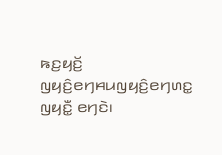ꤒꤢ꤬ꤟꤢꤩ꤬ ꤜꤟꤢꤨ꤬ꤕꤚꤌꤣꤜꤟꤢꤨ꤬ꤕꤚꤛꤢ꤭ ꤜꤟꤢꤪ꤭ ꤕꤚꤢꤧ꤯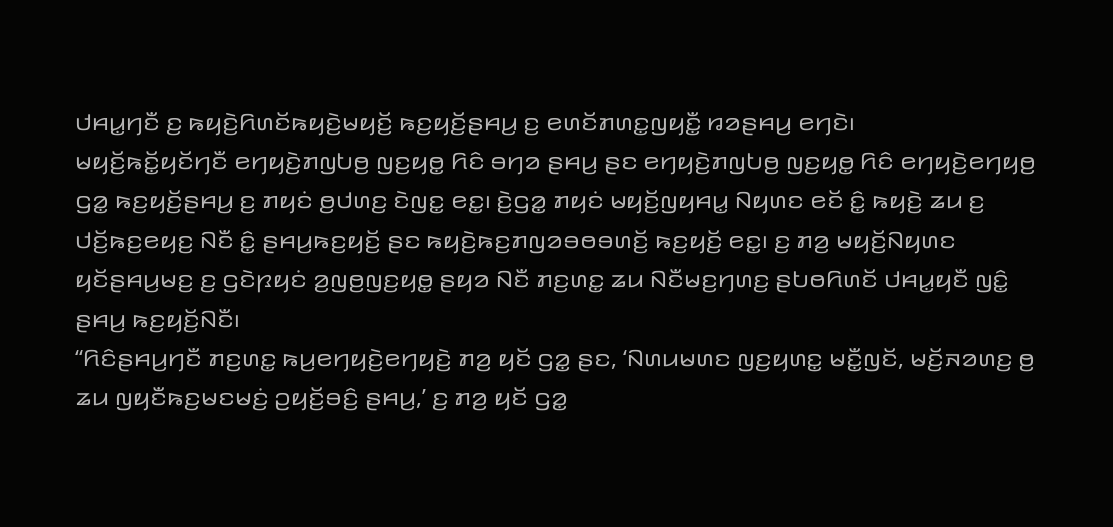ꤓꤌꤣ꤭ꤚꤢꤪ ꤢ꤬ ꤒꤟꤢꤧ꤬ꤖꤛꤢꤩꤒꤟꤢꤧ꤬ꤗꤟꤢꤩ꤬ ꤒꤢ꤬ꤟꤢꤩ꤬ꤔꤌꤣ꤬ ꤢ꤬ ꤕꤛꤢꤩꤊꤛꤢ꤭ꤜꤟꤢꤪ꤭ ꤙꤤꤔꤌꤣ꤬ ꤕꤚꤢꤧ꤯
ꤗꤟꤢꤩ꤬ꤒꤢꤩ꤭ꤟꤢꤩꤚꤢꤪ ꤕꤚꤟꤢꤧ꤬ꤊꤜꤝꤥ꤬ ꤜꤢ꤬ꤟꤥ꤭ ꤖꤢꤨ ꤋꤚꤤ ꤔꤌꤣ꤬ ꤔꤢ ꤕꤚꤟꤢꤧ꤬ꤊꤜꤝꤥ꤬ ꤜꤢ꤬ꤟꤥ꤭ ꤖꤢꤨ ꤕꤚꤟꤢꤧ꤬ꤕꤚꤟꤥ꤬ ꤞꤤ꤭ ꤒꤢ꤬ꤟꤢꤩ꤬ꤔꤌꤣ꤬ ꤢ꤬ ꤊꤟꤢꤦ ꤥ꤬ꤓꤛꤢ꤬ ꤢꤧꤜꤢ꤭ ꤕꤢ꤭꤯ ꤢꤧ꤬ꤞꤤ꤭ ꤊꤟꤢꤦ ꤗꤟꤢꤩ꤬ꤜꤟꤌꤣ꤭ ꤡꤟꤛꤢ ꤕꤢꤩ ꤢꤨ꤭ ꤒꤟꤢꤧ꤬ ꤘꤣ ꤢ꤬ ꤓꤢꤩ꤬ꤒꤢ꤬ꤕꤟꤢ꤬ ꤡꤢꤪ ꤢꤨ꤭ ꤔꤌꤣ꤬ꤒꤢ꤬ꤟꤢꤩ꤬ ꤔꤢ ꤒꤟꤢꤧ꤬ꤒꤢ꤬ꤊꤜꤤꤋꤥꤋꤛꤢꤩ꤬ ꤒꤢ꤬ꤟꤢꤩ꤬ ꤕꤢ꤭꤯ ꤢ꤬ ꤊꤤ꤬ ꤗꤟꤢꤩ꤬ꤡꤟꤛꤢ ꤟꤢꤩꤔꤌꤣ꤬ꤗꤢ꤬ ꤢ꤬ ꤞꤢꤧꤐꤟꤢꤦ ꤤ꤬ꤜꤥ꤬ꤜꤢ꤬ꤟꤥ꤭ ꤔꤟꤤ ꤡꤢꤪ ꤊꤢ꤬ꤛꤢ꤭ ꤘꤣ ꤡꤢꤪꤗꤢ꤬ꤚꤛꤢ꤬ ꤔꤝꤥꤖꤛꤢꤩ ꤓꤌꤣ꤭ꤟꤢꤪ ꤜꤢꤨ꤭ ꤔꤌꤣ꤬ ꤒꤢ꤬ꤟꤢꤩ꤬ꤡꤢꤪ꤯
“ꤖꤢꤨꤔꤌꤣ꤬ꤚꤢꤪ ꤊꤢ꤬ꤛꤢ꤭ ꤒꤣ꤬ꤕꤚꤟꤢꤧ꤬ꤕꤚꤟꤢꤧ꤬ ꤊꤤ꤬ ꤟꤢꤩ ꤞꤤ꤭ ꤔꤢ, ‘ꤡꤛꤣꤗꤛꤢ ꤜꤢ꤬ꤟꤛꤢ꤭ ꤗꤢꤪ꤭ꤜꤢꤩ, ꤗꤢꤩ꤬ꤏꤤꤛꤢ꤬ ꤥ꤬ ꤘꤣ ꤜꤟꤢꤪꤒꤢ꤬ꤗꤢꤗꤢꤦ꤬ ꤑꤟꤢꤩ꤬ꤋꤢꤨ꤬ ꤔꤌꤣ꤬,’ ꤢ꤬ ꤊꤤ꤬ ꤟꤢꤩ ꤞꤤ꤭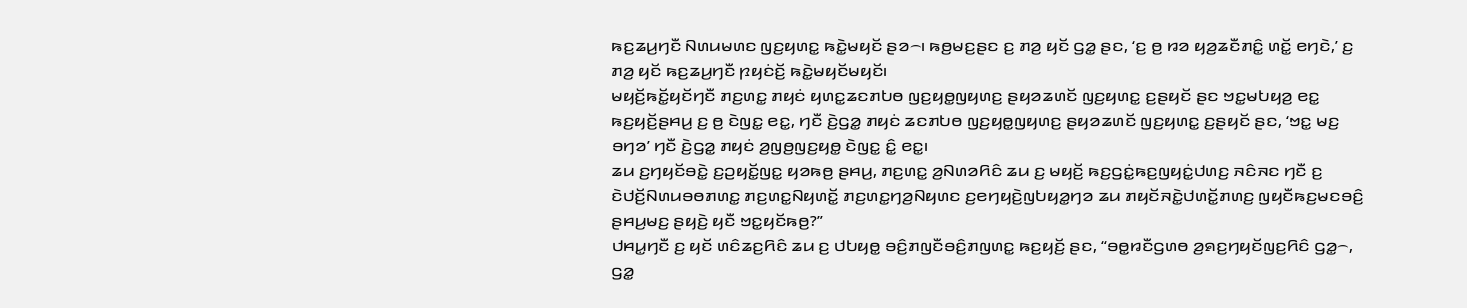ꤒꤢ꤬ꤘꤣ꤬ꤚꤢꤪ ꤡꤛꤣꤗꤛꤢ ꤜꤢ꤬ꤟꤛꤢ꤭ ꤒꤢꤧ꤭ꤗꤟꤢꤩ ꤔꤤ꤮꤯ ꤒꤥ꤬ꤗꤢ꤬ꤔꤢ ꤢ꤬ ꤊꤤ꤬ ꤟꤢꤩ ꤞꤤ꤭ ꤔꤢ, ‘ꤢ꤬ ꤥ꤬ ꤙꤤ ꤟꤤ꤬ꤘꤢꤪꤊꤢꤨ꤭ ꤛꤢꤩ꤭ ꤕꤚꤢꤧ,’ ꤢ꤬ ꤊꤤ꤬ ꤟꤢꤩ ꤒꤢ꤬ꤘꤣ꤬ꤚꤢꤪ ꤐꤟꤢꤦꤢꤩ꤬ ꤒꤢꤧ꤭ꤗꤟꤢꤩꤗꤟꤢꤩ꤯
ꤗꤟꤢꤩ꤬ꤒꤢꤩ꤭ꤟꤢꤩꤚꤢꤪ ꤊꤢ꤬ꤛꤢ꤭ ꤊꤟꤢꤦ ꤟꤛꤢ꤭ꤘꤢꤊꤝꤥ ꤜꤢ꤬ꤟꤥ꤭ꤜꤟꤛꤢ꤬ ꤔꤟꤤꤘꤛꤢꤩ ꤜꤢ꤬ꤟꤛꤢ꤭ ꤢ꤬ꤔꤟꤢꤩ ꤔꤢ ꤠꤢ꤭ꤗꤝꤟꤤ꤬ ꤕꤢ꤭ ꤒꤢ꤬ꤟꤢꤩ꤬ꤔꤌꤣ꤬ ꤢ꤬ ꤥ꤬ ꤢꤧꤜꤢ꤭ ꤕꤢ꤭, ꤚꤢꤪ ꤢꤧ꤬ꤞꤤ꤭ ꤊꤟꤢꤦ ꤘꤢꤊꤝꤥ ꤜꤢ꤬ꤟꤥ꤭ꤜꤟꤛꤢ꤬ ꤔꤟꤤꤘꤛꤢꤩ ꤜꤢ꤬ꤟꤛꤢ꤭ ꤢ꤬ꤔꤟꤢꤩ ꤔꤢ, ‘ꤠꤢ꤭ ꤗꤢ꤬ ꤋꤚꤤ’ ꤚꤢꤪ ꤢꤧ꤬ꤞꤤ꤭ ꤊꤟꤢꤦ ꤤ꤬ꤜꤥ꤬ꤜꤢ꤬ꤟꤥ꤭ ꤢꤧꤜꤢ꤭ ꤢꤨ꤭ ꤕꤢ꤭꤯
ꤘꤣ ꤢ꤬ꤚꤟꤢꤩꤋꤢꤧ꤭ ꤢ꤬ꤑꤟꤢꤩ꤭ꤜꤢ꤭ ꤟꤤꤒꤥ꤬ ꤔꤌꤣ꤬, ꤊꤢ꤬ꤛꤢ꤭ ꤤ꤬ꤡꤛꤤꤖꤢꤨ ꤘꤣ ꤢ꤬ ꤗꤟꤢꤩ꤬ ꤒꤢ꤬ꤞꤢꤦ꤭ꤒꤢ꤬ꤜꤟꤢꤦ꤭ꤓꤛꤢ꤬ ꤏꤢꤨꤏꤢ ꤚꤢꤪ ꤢ꤬ ꤢꤧꤓꤢꤩ꤬ꤡꤛꤣꤋꤥꤊꤛꤢ꤭ ꤊꤢ꤬ꤛꤢ꤭ꤡꤟꤛꤢꤩ꤭ ꤊꤢ꤬ꤛꤢ꤭ꤚꤤ꤬ꤡꤟꤛꤢ ꤢ꤬ꤕꤚꤟꤢꤧ꤬ꤜꤝꤟꤤ꤭ꤚꤤ ꤘꤣ ꤊꤟꤢꤩꤏꤢꤧ꤭ꤓꤛꤢꤩ꤭ꤊꤛꤢ꤬ ꤜꤟꤢꤪꤒꤢ꤬ꤗꤢꤋꤢꤨ꤬ ꤔꤌꤣ꤬ꤗꤢ꤬ ꤔꤟꤢꤧ꤬ ꤟꤢꤪ ꤠꤢ꤭ꤟꤢꤩꤒꤥ꤬?”
ꤓꤌꤣ꤭ꤚꤢꤪ ꤢ꤬ ꤟꤢꤩ ꤛꤢꤨꤘꤢ꤬ꤖꤢꤨ ꤘꤣ ꤢ꤬ ꤓꤝꤟꤥ꤭ ꤋꤢꤨ꤬ꤊꤜꤢꤪꤋꤢꤨ꤬ꤊꤜꤛꤢ꤭ ꤒꤢ꤬ꤟꤢꤩ꤬ ꤔꤢ, “ꤋꤥ꤭ꤙꤢꤪꤞꤛꤥ ꤤ꤬ꤎꤢ꤬ꤚꤟꤢꤩꤜꤢ꤬ꤖꤢꤨ ꤞꤤ꤭꤮, ꤞꤤ꤭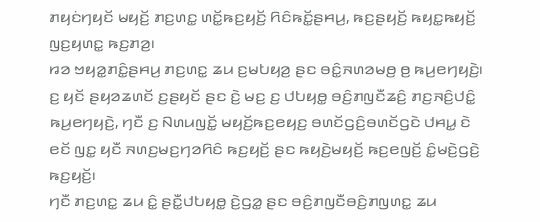ꤊꤟꤢꤦꤚꤟꤢꤩ ꤗꤟꤢꤩ꤬ ꤊꤢ꤬ꤛꤢ꤭ ꤛꤢꤩ꤭ꤒꤢ꤬ꤟꤢꤩ꤬ ꤖꤢꤨꤒꤢꤩ꤭ꤔꤌꤣ꤬, ꤒꤢ꤬ꤔꤟꤢꤩ꤬ ꤒꤟꤢ꤭ꤒꤟꤢꤩ꤬ ꤜꤢ꤬ꤟꤛꤢ꤭ ꤒꤢ꤬ꤊꤤ꤬꤯
ꤙꤤ ꤠꤟꤤ꤭ꤊꤢꤨ꤭ꤔꤌꤣ꤬ ꤊꤢ꤬ꤛꤢ꤭ ꤘꤣ ꤢ꤬ꤗꤝꤟꤤ꤬ ꤔꤢ ꤋꤢꤨ꤭ꤏꤛꤤꤗꤥ꤬ ꤥ꤬ ꤒꤣ꤬ꤕꤚꤟꤢꤧ꤬꤯ ꤢ꤬ ꤟꤢꤩ ꤔꤟꤤꤘꤛꤢꤩ ꤢ꤬ꤔꤟꤢꤩ ꤔꤢ ꤢꤧ꤬ ꤗꤢ꤬ ꤢ꤬ ꤓꤝꤟꤥ꤭ ꤋꤢꤨ꤬ꤊꤜꤢꤪꤘꤢꤨ꤬ ꤊꤢ꤬ꤏꤢꤨ꤬ꤓꤢꤨ꤭ ꤒꤣ꤬ꤕꤚꤟꤢꤧ꤬, ꤚꤢꤪ ꤢ꤬ ꤡꤛꤣꤜꤢꤩ꤭ ꤗꤟꤢꤩ꤬ꤒꤢ꤬ꤕꤟꤢ꤬ ꤋꤛꤢꤩꤞꤢꤨ꤬ꤋꤛꤢꤩꤞꤢꤧ ꤓꤌꤣ꤭ ꤢꤧ ꤕꤢꤩ ꤜꤢ꤭ ꤟꤢꤪ ꤏꤛꤢ꤬ꤗꤢ꤬ꤚꤤꤖꤢꤨ ꤒꤢ꤬ꤟꤢꤩ꤬ ꤔꤢ ꤒꤟꤢꤧ꤬ꤗꤟꤢꤩ꤬ ꤒꤢ꤬ꤕꤜꤢꤩ꤬ ꤢꤨ꤭ꤗꤢꤧ꤬ꤞꤢꤧ꤬ ꤒꤢ꤬ꤟꤢꤩ꤬꤯
ꤚꤢꤪ ꤊꤢ꤬ꤛꤢ꤭ ꤘꤣ ꤢꤨ꤭ ꤔꤢꤪ꤭ꤓꤝꤟꤥ꤭ ꤢꤧ꤬ꤞꤤ꤭ ꤔꤢ ꤋꤢꤨ꤬ꤊꤜꤢꤪꤋꤢꤨ꤬ꤊꤜꤛꤢ꤭ ꤘꤣ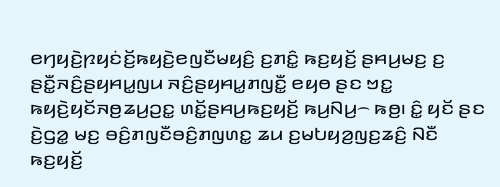ꤕꤚꤟꤢꤧ꤬ꤐꤟꤢꤦꤢꤩ꤬ꤒꤟꤢꤧ꤬ꤕꤜꤢꤪꤗꤟꤢꤨ꤬ ꤢ꤬ꤊꤢꤨ꤭ ꤒꤢ꤬ꤟꤢꤩ꤬ ꤔꤌꤣ꤬ꤗꤢ꤬ ꤢ꤬ ꤔꤢꤪ꤭ꤏꤢꤨ꤬ꤔꤟꤌꤣ꤭ꤜꤣ ꤏꤢꤨ꤬ꤔꤟꤌꤣ꤭ꤊꤜꤢꤪ꤭ ꤕꤟꤥ ꤔꤢ ꤠꤢ꤭ ꤒꤟꤢꤧ꤬ꤟꤢꤩꤏꤥ꤬ꤘꤣ꤬ꤑꤢ꤭ ꤛꤢꤩ꤭ꤔꤌꤣ꤬ꤒꤢ꤬ꤟꤢꤩ꤬ ꤒꤣ꤬ꤡꤣ꤬꤮ ꤒꤥ꤬꤯ ꤢꤨ꤭ ꤟꤢꤩ ꤔꤢ ꤢꤧ꤬ꤞꤤ꤭ ꤗꤢ꤬ ꤋꤢꤨ꤬ꤊꤜꤢꤪꤋꤢꤨ꤬ꤊꤜꤛꤢ꤭ ꤘꤣ ꤢ꤬ꤗꤝꤟꤤ꤬ꤜꤢ꤬ꤘꤢꤨ꤬ ꤡꤢꤪ ꤒꤢ꤬ꤟꤢꤩ꤬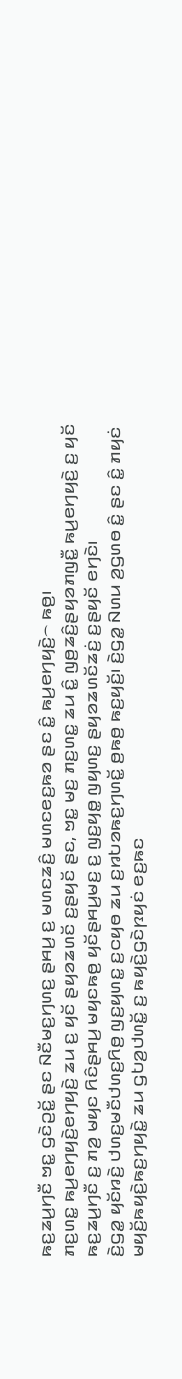ꤒꤢ꤬ꤘꤣ꤬ꤚꤢꤪ ꤠꤢ꤭ ꤞꤢꤧꤑꤢꤩ꤭ ꤔꤢ ꤡꤢꤪꤗꤢ꤬ꤚꤛꤢ꤬ ꤔꤌꤣ꤬ ꤢ꤬ ꤗꤛꤢꤘꤢꤨ꤬ ꤗꤛꤢꤕꤢ꤬ꤒꤤ ꤔꤢ ꤢꤨ꤭ ꤒꤣ꤬ꤕꤚꤟꤢꤧ꤬꤮ ꤒꤥ꤬꤯
ꤊꤢ꤬ꤛꤢ꤭ ꤒꤣ꤬ꤕꤚꤟꤢꤧ꤬ꤕꤚꤟꤢꤧ꤬ ꤘꤣ ꤢ꤬ ꤟꤢꤩ ꤔꤟꤤꤘꤛꤢꤩ ꤢ꤬ꤔꤟꤢꤩ ꤔꤢ, ꤠꤢ꤭ ꤗꤢ꤬ ꤊꤢ꤬ꤛꤢ꤭ ꤘꤣ ꤢꤨ꤭ ꤜꤥ꤬ꤘꤢꤨ꤬ꤔꤟꤤꤊꤜꤢꤪ꤭ ꤒꤣ꤬ꤕꤚꤟꤢꤧ꤬ ꤢ꤬ ꤟꤢꤩ ꤒꤢ꤬ꤘꤣ꤬ꤚꤢꤪ ꤢ꤬ ꤊꤤ꤬ ꤗꤟꤢ ꤖꤢꤨꤔꤌꤣ꤬ ꤗꤟꤢꤒꤥ꤬ ꤟꤢꤩꤔꤌꤣ꤬ꤗꤢ꤬ ꤢ꤬ ꤜꤢ꤬ꤟꤥ꤭ ꤜꤟꤛꤢ꤬ ꤔꤟꤤꤘꤛꤢꤩꤘꤢꤦ꤬ ꤢ꤬ꤔꤟꤢꤩ ꤕꤚꤢꤧ꤯
ꤢꤧ꤬ꤞꤤ꤭ ꤟꤢꤩꤙꤢꤧ꤬ ꤓꤛꤢ꤬ꤗꤢꤪꤓꤛꤢ꤬ꤖꤥ꤬ ꤜꤢ꤬ꤟꤛꤢ꤭ ꤢ꤬ꤍꤟꤥ ꤘꤣ ꤢ꤬ꤙꤝꤤꤒꤢ꤬ꤚꤛꤢꤩ꤭ ꤥ꤬ꤒꤥ꤬ ꤒꤢ꤬ꤟꤢꤩ꤬꤯ ꤢꤧ꤬ꤞꤤ꤭ ꤡꤛꤣ ꤤ꤬ꤞꤛꤥ ꤢꤨ꤭ ꤔꤢ ꤢꤨ꤭ ꤊꤟꤢꤦ ꤗꤟꤢꤩ꤬ꤒꤟꤢꤧ꤬ꤒꤢ꤬ꤚꤟꤢꤧ꤭ ꤘꤣ ꤞꤝꤤ꤬ꤓꤛꤢꤩ꤭ ꤢ꤬ ꤒꤟꤢꤧ꤬ꤞꤢꤧꤐꤟꤢꤦ ꤕꤢ꤬ꤒꤢ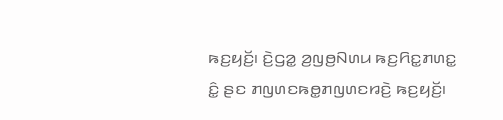ꤒꤢ꤬ꤟꤢꤩ꤬꤯ ꤢꤧ꤬ꤞꤤ꤭ ꤤ꤬ꤜꤥ꤬ꤡꤛꤣ ꤒꤢ꤬ꤖꤢ꤭ꤊꤛꤢ꤭ ꤢꤨ꤭ ꤔꤢ ꤊꤜꤛꤢꤒꤥ꤭ꤊꤜꤛꤢꤙꤢꤧ꤬ ꤒꤢ꤬ꤟꤢꤩ꤬꤯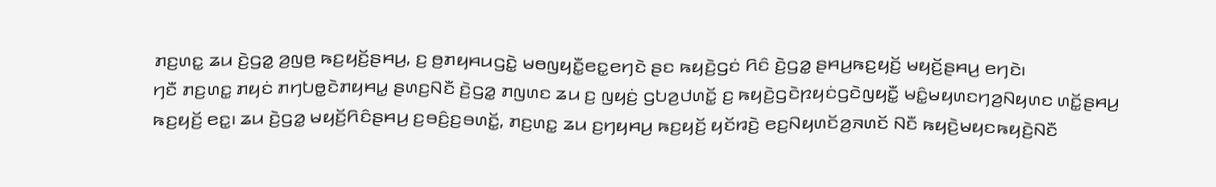ꤊꤢ꤬ꤛꤢ꤭ ꤘꤣ ꤢꤧ꤬ꤞꤤ꤭ ꤤ꤬ꤜꤥ꤬ ꤒꤢ꤬ꤟꤢꤩ꤬ꤔꤌꤣ꤬, ꤢ꤬ ꤥ꤬ꤊꤟꤌꤣꤞꤢꤧ꤭ ꤗꤥꤜꤟꤢꤪ꤭ꤕꤢ꤭ꤕꤚꤢꤧ ꤔꤢ ꤒꤟꤢꤧ꤬ꤞꤢꤦ ꤖꤢꤨ ꤢꤧ꤬ꤞꤤ꤭ ꤔꤌꤣ꤬ꤒꤢ꤬ꤟꤢꤩ꤬ ꤗꤟꤢꤩ꤬ꤔꤌꤣ꤬ ꤕꤚꤢꤧ꤯
ꤚꤢꤪ ꤊꤢ꤬ꤛꤢ꤭ ꤊꤟꤢꤦ ꤊꤚꤝꤥ꤭ꤢꤧꤊꤟꤌꤣ꤭ ꤔꤛꤢ꤬ꤡꤢꤪ ꤢꤧ꤬ꤞꤤ꤭ ꤊꤜꤛꤢ ꤘꤣ ꤢ꤬ ꤜꤟꤢꤦ꤬ ꤞꤝꤤ꤬ꤓꤛꤢꤩ꤭ ꤢ꤬ ꤒꤟꤢꤧ꤬ꤞꤢꤧꤐꤟꤢꤦꤞꤢꤧꤜꤟꤢꤪ꤭ ꤗꤢꤨ꤭ꤗꤟꤛꤢꤚꤤ꤬ꤡꤟꤛꤢ ꤛꤢꤩ꤭ꤔꤌꤣ꤬ ꤒꤢ꤬ꤟꤢꤩ꤬ ꤕꤢ꤭꤯ ꤘꤣ ꤢꤧ꤬ꤞꤤ꤭ ꤗꤟꤢꤩ꤬ꤖꤢꤨꤔꤌꤣ꤬ ꤢ꤬ꤋꤢꤨ꤬ꤢ꤬ꤋꤛꤢꤩ꤭, ꤊꤢ꤬ꤛꤢ꤭ ꤘꤣ ꤢ꤬ꤚꤟꤌꤣ꤬ ꤒꤢ꤬ꤟꤢꤩ꤬ ꤟꤢꤩꤙꤢꤧ꤬ ꤕꤢ꤬ꤡꤟꤛꤢꤩꤤ꤬ꤏꤛꤢꤩ ꤡꤢꤪ ꤒꤟꤢꤧ꤬ꤗꤟꤢꤒꤟꤢꤧ꤬ꤡꤢꤪ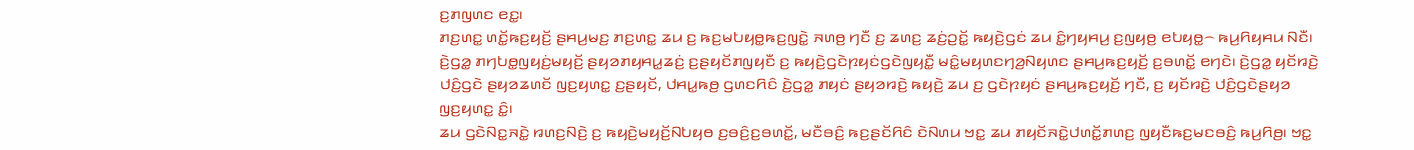ꤢ꤬ꤊꤜꤛꤢ ꤕꤢ꤭꤯
ꤊꤢ꤬ꤛꤢ꤭ ꤛꤢꤩ꤭ꤒꤢ꤬ꤟꤢꤩ꤬ ꤔꤌꤣ꤬ꤗꤢ꤬ ꤊꤢ꤬ꤛꤢ꤭ ꤘꤣ ꤢ꤬ ꤒꤢ꤬ꤗꤝꤟꤥ꤭ꤒꤢ꤬ꤜꤢꤧ꤭ ꤏꤛꤥ꤬ ꤚꤢꤪ ꤢ꤬ ꤘꤛꤢ꤬ ꤘꤢꤦ꤬ꤑꤢꤩ꤭ ꤒꤟꤢꤧ꤬ꤞꤢꤦ ꤘꤣ ꤢꤨ꤭ꤚꤟꤌꤣ꤬ ꤢ꤬ꤜꤟꤥ꤬ ꤕꤝꤟꤥ꤭꤮ ꤒꤣ꤬ꤖꤟꤌꤣ ꤡꤢꤪ꤯ ꤢꤧ꤬ꤞꤤ꤭ ꤊꤚꤝꤥ꤭ꤜꤟꤢꤦ꤬ꤗꤟꤢꤩ꤬ ꤔꤟꤤꤊꤟꤌꤣ꤭ꤘꤢꤦ꤬ ꤢ꤬ꤔꤟꤢꤩꤊꤜꤟꤢꤪ ꤢ꤬ ꤒꤟꤢꤧ꤬ꤞꤢꤧꤐꤟꤢꤦꤞꤢꤧꤜꤟꤢꤪ꤭ ꤗꤢꤨ꤭ꤗꤟꤛꤢꤚꤤ꤬ꤡꤟꤛꤢ ꤔꤌꤣ꤬ꤒꤢ꤬ꤟꤢꤩ꤬ ꤢ꤬ꤋꤛꤢꤩ꤭ ꤕꤚꤢꤧ꤯ ꤢꤧ꤬ꤞꤤ꤭ ꤟꤢꤩꤙꤢꤧ꤬ ꤓꤢꤨ꤬ꤞꤢꤧ ꤔꤟꤤꤘꤛꤢꤩ ꤜꤢ꤬ꤟꤛꤢ꤭ ꤢ꤬ꤔꤟꤢꤩ, ꤓꤌꤣ꤭ꤒꤥ꤬ ꤞꤛꤢꤖꤢꤨ ꤢꤧ꤬ꤞꤤ꤭ ꤊꤟꤢꤦ ꤔꤟꤤꤙꤢꤧ꤬ ꤒꤟꤢꤧ꤬ ꤘꤣ ꤢ꤬ ꤞꤢꤧꤐꤟꤢꤦ ꤔꤌꤣ꤬ꤒꤢ꤬ꤟꤢꤩ꤬ ꤚꤢꤪ, ꤢ꤬ ꤟꤢꤩꤙꤢꤧ꤬ ꤓꤢꤨ꤬ꤞꤢꤧꤔꤟꤤ ꤜꤢ꤬ꤟꤛꤢ꤭ ꤢꤨ꤭꤯
ꤘꤣ ꤞꤢꤧꤡꤢ꤭ꤏꤢꤧ꤭ ꤙꤛꤢ꤬ꤡꤢꤧ꤬ ꤢ꤬ ꤒꤟꤢꤧ꤬ꤗꤟꤢꤩ꤬ꤡꤝꤟꤥ ꤢ꤬ꤋꤢꤨ꤬ꤢ꤬ꤋꤛꤢꤩ꤭, ꤗꤢꤪꤋꤢꤨ꤬ ꤒꤢ꤬ꤔꤢꤩꤖꤢꤨ ꤢꤧꤡꤛꤣ ꤠꤢ꤭ ꤘꤣ ꤊꤟꤢꤩꤏꤢꤧ꤭ꤓꤛꤢꤩ꤭ꤊꤛꤢ꤬ ꤜꤟꤢꤪꤒꤢ꤬ꤗꤢꤋꤢꤨ꤬ ꤒꤣ꤬ꤖꤥ꤬꤯ ꤠꤢ꤭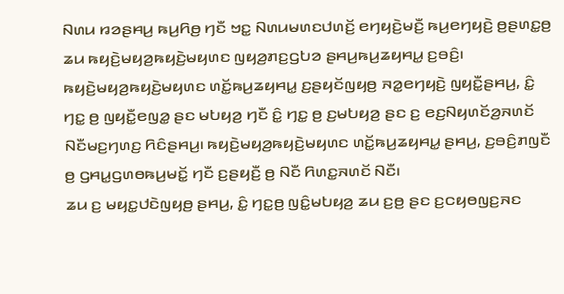ꤡꤛꤣ ꤙꤤꤔꤌꤣ꤬ ꤒꤣ꤬ꤖꤥ꤬ ꤚꤢꤪ ꤠꤢ꤭ ꤡꤛꤣꤗꤛꤢꤓꤛꤢꤩ꤬ ꤕꤚꤟꤢꤧ꤬ꤗꤢꤪ꤬ ꤒꤣ꤬ꤕꤚꤟꤢꤧ꤬ ꤥ꤬ꤔꤛꤢ꤭ꤥ꤬ ꤘꤣ ꤒꤟꤢꤧ꤬ꤗꤟꤤ꤬ꤒꤟꤢꤧ꤬ꤗꤟꤛꤢ ꤜꤟꤤ꤬ꤊꤢ꤬ꤞꤝꤤ ꤔꤌꤣ꤬ꤒꤣ꤬ꤘꤟꤌꤣ꤭ ꤢ꤬ꤋꤢꤨ꤬꤯ ꤒꤟꤢꤧ꤬ꤗꤟꤤ꤬ꤒꤟꤢꤧ꤬ꤗꤟꤛꤢ ꤛꤢꤩ꤭ꤒꤣ꤬ꤘꤟꤌꤣ꤭ ꤢ꤬ꤔꤟꤢꤩꤜꤟꤥ꤬ ꤏꤤ꤭ꤕꤚꤟꤢꤧ꤬ ꤜꤟꤢꤪ꤭ꤔꤌꤣ꤬, ꤢꤨ꤭ ꤚꤢ꤭ ꤥ꤬ ꤜꤟꤢꤪ꤭ꤕꤜꤤ꤭ ꤔꤢ ꤗꤝꤟꤤ꤬ ꤚꤢꤪ ꤢꤨ꤭ ꤚꤢ꤭ ꤥ꤬ ꤢ꤬ꤗꤝꤟꤤ꤬ ꤔꤢ ꤢ꤬ ꤕꤢ꤬ꤡꤟꤛꤢꤩꤤ꤬ꤏꤛꤢꤩ ꤡꤢꤪꤗꤢ꤬ꤚꤛꤢ꤬ ꤖꤢꤨꤔꤌꤣ꤬꤯ ꤒꤟꤢꤧ꤬ꤗꤟꤤ꤬ꤒꤟꤢꤧ꤬ꤗꤟꤛꤢ ꤛꤢꤩ꤭ꤒꤣ꤬ꤘꤟꤌꤣ꤭ ꤔꤌꤣ꤬, ꤢ꤬ꤋꤢꤨ꤬ꤊꤜꤢꤪ ꤥ꤬ ꤞꤌꤣ꤭ꤞꤛꤥꤒꤣ꤬ꤗꤢꤩ꤭ ꤚꤢꤪ ꤢ꤬ꤔꤟꤢꤪ꤬ ꤥ꤬ ꤡꤢꤪ ꤖꤛꤢ꤭ꤏꤛꤢꤩ ꤡꤢꤪ꤯
ꤘꤣ ꤢ꤬ ꤗꤟꤢ꤭ꤓꤢꤧꤜꤟꤥ꤬ ꤔꤌꤣ꤬, ꤢꤨ꤭ ꤚꤢ꤭ꤥ꤬ ꤜꤢꤨ꤭ꤗꤝꤟꤤ꤬ ꤘꤣ ꤢ꤬ꤥ꤬ ꤔꤢ ꤢ꤬ꤍꤟꤥꤜꤢ꤬ꤏꤢ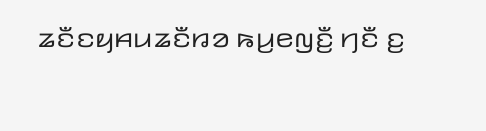ꤘꤢꤪꤢꤟꤌꤣꤘꤢꤪꤙꤤ ꤒꤣ꤬ꤕꤜꤢꤪ꤬ ꤚꤢꤪ ꤢ꤬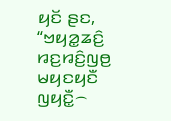ꤟꤢꤩ ꤔꤢ, “ꤠꤟꤤ꤭ꤘꤢꤨ꤬ ꤙꤢ꤬ꤙꤢꤨ꤬ꤜꤥ꤬ ꤗꤟꤢꤟꤢꤪ ꤜꤟꤢꤪ꤭꤮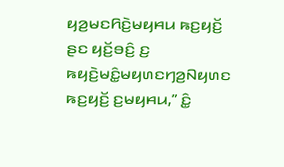ꤟꤤ꤬ꤗꤢꤖꤢꤧ꤬ꤗꤟꤌꤣ ꤒꤢ꤬ꤟꤢꤩ꤬ ꤔꤢ ꤟꤢꤩ꤬ꤋꤢꤨ꤬ ꤢ꤬ ꤒꤟꤢꤧ꤬ꤗꤢꤨ꤭ꤗꤟꤛꤢꤚꤤ꤬ꤡꤟꤛꤢ ꤒꤢ꤬ꤟꤢꤩ꤬ ꤢ꤬ꤗꤟꤌꤣ,” ꤢꤨ꤭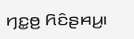ꤚꤢ꤭ꤥ꤬ ꤖꤢꤨꤔꤌꤣ꤬꤯